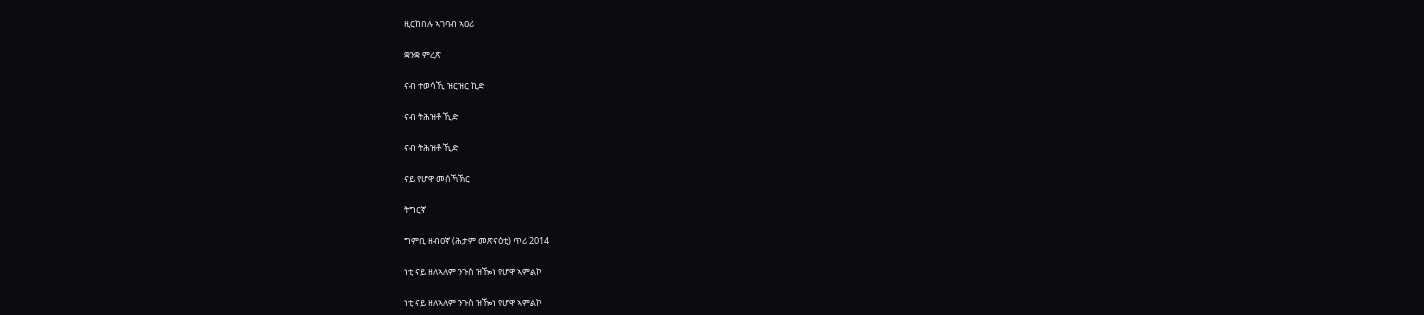ዚርከበሉ ኣገባብ ኣዐሪ

ቋንቋ ምረጽ

ናብ ተወሳኺ ዝርዝር ኪድ

ናብ ትሕዝቶ ኺድ

ናብ ትሕዝቶ ኺድ

ናይ የሆዋ መሰኻኽር

ትግርኛ

ግምቢ ዘብዐኛ (ሕታም መጽናዕቲ) ጥሪ 2014

ነቲ ናይ ዘለኣለም ንጉስ ዝዀነ የሆዋ ኣምልኮ

ነቲ ናይ ዘለኣለም ንጉስ ዝዀነ የሆዋ ኣምልኮ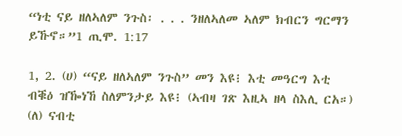“ነቲ ናይ ዘለኣለም ንጉስ፡ . . . ንዘለኣለመ ኣለም ክብርን ግርማን ይኹኖ።”1 ጢሞ. 1:17

1, 2. (ሀ) “ናይ ዘለኣለም ንጉስ” መን እዩ፧ እቲ መዓርግ እቲ ብቑዕ ዝዀነኸ ስለምንታይ እዩ፧ (ኣብዛ ገጽ እዚኣ ዘላ ስእሊ ርአ።) (ለ) ናብቲ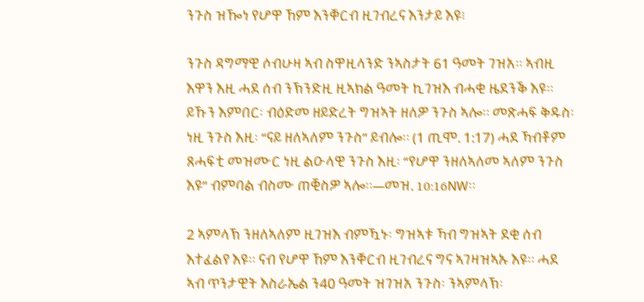ንጉስ ዝዀነ የሆዋ ኸም እንቐርብ ዚገብረና እንታይ እዩ፧

ንጉስ ዳግማዊ ሶብሁዛ ኣብ ስዋዚላንድ ንኣስታት 61 ዓመት ገዝአ። ኣብዚ እዋን እዚ ሓደ ሰብ ንኽንድዚ ዚኣክል ዓመት ኪገዝእ ብሓቂ ዜደንቕ እዩ። ይኹን እምበር፡ ብዕድመ ዘይድረት ግዝኣት ዘለዎ ንጉስ ኣሎ። መጽሓፍ ቅዱስ፡ ነዚ ንጉስ እዚ፡ “ናይ ዘለኣለም ንጉስ” ይብሎ። (1 ጢሞ. 1:17) ሓደ ኻብቶም ጸሓፍቲ መዝሙር ነዚ ልዑላዊ ንጉስ እዚ፡ “የሆዋ ንዘለኣለመ ኣለም ንጉስ እዩ” ብምባል ብስሙ ጠቒስዎ ኣሎ።—መዝ. 10:16NW።

2 ኣምላኽ ንዘለኣለም ዚገዝእ ብምዃኑ፡ ግዝኣቱ ኻብ ግዝኣት ደቂ ሰብ እተፈልየ እዩ። ናብ የሆዋ ኸም እንቐርብ ዚገብረና ግና ኣገዛዝኣኡ እዩ። ሓደ ኣብ ጥንታዊት እስራኤል ን40 ዓመት ዝገዝአ ንጉስ፡ ንኣምላኽ፡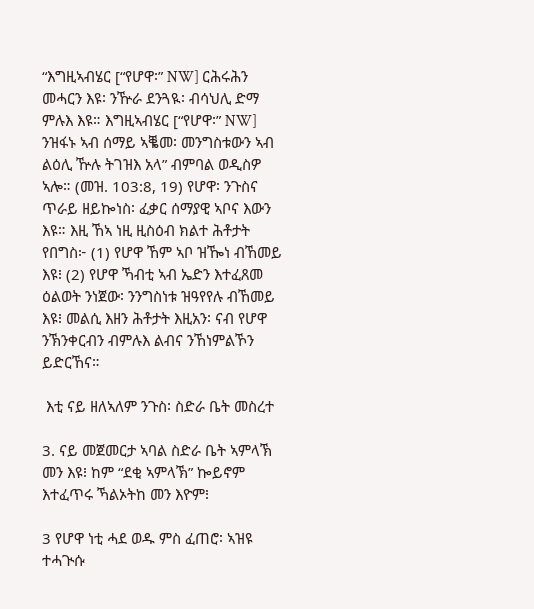“እግዚኣብሄር [“የሆዋ፡” NW] ርሕሩሕን መሓርን እዩ፡ ንዅራ ደንጓዪ፡ ብሳህሊ ድማ ምሉእ እዩ። እግዚኣብሄር [“የሆዋ፡” NW] ንዝፋኑ ኣብ ሰማይ ኣቘመ፡ መንግስቱውን ኣብ ልዕሊ ዅሉ ትገዝእ አላ” ብምባል ወዲስዎ ኣሎ። (መዝ. 103:8, 19) የሆዋ፡ ንጉስና ጥራይ ዘይኰነስ፡ ፈቃር ሰማያዊ ኣቦና እውን እዩ። እዚ ኸኣ ነዚ ዚስዕብ ክልተ ሕቶታት የበግስ፦ (1) የሆዋ ኸም ኣቦ ዝዀነ ብኸመይ እዩ፧ (2) የሆዋ ኻብቲ ኣብ ኤድን እተፈጸመ ዕልወት ንነጀው፡ ንንግስነቱ ዝዓየየሉ ብኸመይ እዩ፧ መልሲ እዘን ሕቶታት እዚአን፡ ናብ የሆዋ ንኽንቀርብን ብምሉእ ልብና ንኸነምልኾን ይድርኸና።

 እቲ ናይ ዘለኣለም ንጉስ፡ ስድራ ቤት መስረተ

3. ናይ መጀመርታ ኣባል ስድራ ቤት ኣምላኽ መን እዩ፧ ከም “ደቂ ኣምላኽ” ኰይኖም እተፈጥሩ ኻልኦትከ መን እዮም፧

3 የሆዋ ነቲ ሓደ ወዱ ምስ ፈጠሮ፡ ኣዝዩ ተሓጒሱ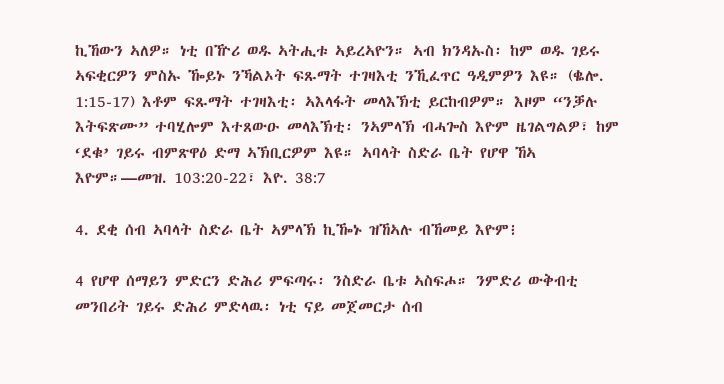ኪኸውን ኣለዎ። ነቲ በዅሪ ወዱ ኣትሒቱ ኣይረኣዮን። ኣብ ክንዳኡስ፡ ከም ወዱ ገይሩ ኣፍቂርዎን ምስኡ ዀይኑ ንኻልኦት ፍጹማት ተገዛእቲ ንኺፈጥር ዓዲምዎን እዩ። (ቈሎ. 1:15-17) እቶም ፍጹማት ተገዛእቲ፡ ኣእላፋት መላእኽቲ ይርከብዎም። እዞም “ንቓሉ እትፍጽሙ” ተባሂሎም እተጸውዑ መላእኽቲ፡ ንኣምላኽ ብሓጐስ እዮም ዜገልግልዎ፣ ከም ‘ደቁ’ ገይሩ ብምጽዋዕ ድማ ኣኽቢርዎም እዩ። ኣባላት ስድራ ቤት የሆዋ ኸኣ እዮም።—መዝ. 103:20-22፣ እዮ. 38:7

4. ደቂ ሰብ ኣባላት ስድራ ቤት ኣምላኽ ኪዀኑ ዝኸኣሉ ብኸመይ እዮም፧

4 የሆዋ ሰማይን ምድርን ድሕሪ ምፍጣሩ፡ ንስድራ ቤቱ ኣስፍሖ። ንምድሪ ውቅብቲ መንበሪት ገይሩ ድሕሪ ምድላዉ፡ ነቲ ናይ መጀመርታ ሰብ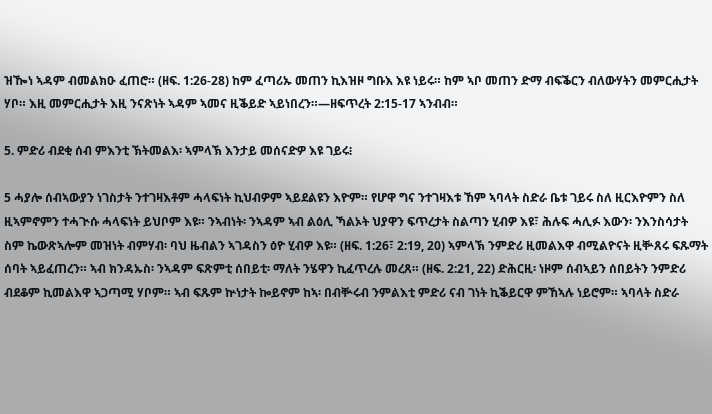ዝዀነ ኣዳም ብመልክዑ ፈጠሮ። (ዘፍ. 1:26-28) ከም ፈጣሪኡ መጠን ኪእዝዞ ግቡእ እዩ ነይሩ። ከም ኣቦ መጠን ድማ ብፍቕርን ብለውሃትን መምርሒታት ሃቦ። እዚ መምርሒታት እዚ ንናጽነት ኣዳም ኣመና ዚቕይድ ኣይነበረን።—ዘፍጥረት 2:15-17 ኣንብብ።

5. ምድሪ ብደቂ ሰብ ምእንቲ ኽትመልእ፡ ኣምላኽ እንታይ መሰናድዎ እዩ ገይሩ፧

5 ሓያሎ ሰብኣውያን ነገስታት ንተገዛእቶም ሓላፍነት ኪህብዎም ኣይደልዩን እዮም። የሆዋ ግና ንተገዛእቱ ኸም ኣባላት ስድራ ቤቱ ገይሩ ስለ ዚርእዮምን ስለ ዚኣምኖምን ተሓጒሱ ሓላፍነት ይህቦም እዩ። ንኣብነት፡ ንኣዳም ኣብ ልዕሊ ኻልኦት ህያዋን ፍጥረታት ስልጣን ሂብዎ እዩ፣ ሕሉፍ ሓሊፉ እውን፡ ንእንስሳታት ስም ኬውጽኣሎም መዝነት ብምሃብ፡ ባህ ዜብልን ኣገዳስን ዕዮ ሂብዎ እዩ። (ዘፍ. 1:26፣ 2:19, 20) ኣምላኽ ንምድሪ ዚመልእዋ ብሚልዮናት ዚቝጸሩ ፍጹማት ሰባት ኣይፈጠረን። ኣብ ክንዳኡስ፡ ንኣዳም ፍጽምቲ ሰበይቲ፡ ማለት ንሄዋን ኪፈጥረሉ መረጸ። (ዘፍ. 2:21, 22) ድሕርዚ፡ ነዞም ሰብኣይን ሰበይትን ንምድሪ ብደቆም ኪመልእዋ ኣጋጣሚ ሃቦም። ኣብ ፍጹም ኵነታት ኰይኖም ከኣ፡ በብቝሩብ ንምልእቲ ምድሪ ናብ ገነት ኪቕይርዋ ምኸኣሉ ነይሮም። ኣባላት ስድራ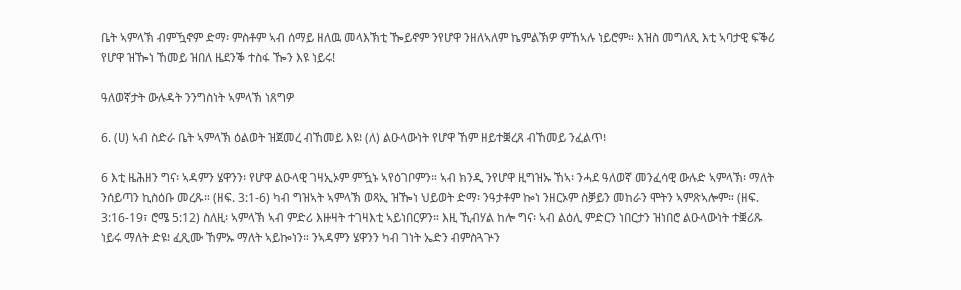ቤት ኣምላኽ ብምዃኖም ድማ፡ ምስቶም ኣብ ሰማይ ዘለዉ መላእኽቲ ዀይኖም ንየሆዋ ንዘለኣለም ኬምልኽዎ ምኸኣሉ ነይሮም። እዝስ መግለጺ እቲ ኣባታዊ ፍቕሪ የሆዋ ዝዀነ ኸመይ ዝበለ ዜደንቕ ተስፋ ዀን እዩ ነይሩ!

ዓለወኛታት ውሉዳት ንንግስነት ኣምላኽ ነጸግዎ

6. (ሀ) ኣብ ስድራ ቤት ኣምላኽ ዕልወት ዝጀመረ ብኸመይ እዩ፧ (ለ) ልዑላውነት የሆዋ ኸም ዘይተቛረጸ ብኸመይ ንፈልጥ፧

6 እቲ ዜሕዘን ግና፡ ኣዳምን ሄዋንን፡ የሆዋ ልዑላዊ ገዛኢኦም ምዃኑ ኣየዕገቦምን። ኣብ ክንዲ ንየሆዋ ዚግዝኡ ኸኣ፡ ንሓደ ዓለወኛ መንፈሳዊ ውሉድ ኣምላኽ፡ ማለት ንሰይጣን ኪስዕቡ መረጹ። (ዘፍ. 3:1-6) ካብ ግዝኣት ኣምላኽ ወጻኢ ዝዀነ ህይወት ድማ፡ ንዓታቶም ኰነ ንዘርኦም ስቓይን መከራን ሞትን ኣምጽኣሎም። (ዘፍ. 3:16-19፣ ሮሜ 5:12) ስለዚ፡ ኣምላኽ ኣብ ምድሪ እዙዛት ተገዛእቲ ኣይነበርዎን። እዚ ኺብሃል ከሎ ግና፡ ኣብ ልዕሊ ምድርን ነበርታን ዝነበሮ ልዑላውነት ተቛሪጹ ነይሩ ማለት ድዩ፧ ፈጺሙ ኸምኡ ማለት ኣይኰነን። ንኣዳምን ሄዋንን ካብ ገነት ኤድን ብምስጓጕን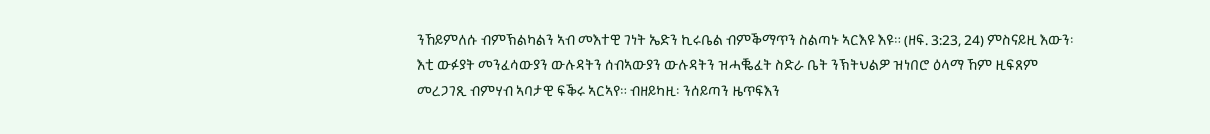ንኸይምለሱ ብምኽልካልን ኣብ መእተዊ ገነት ኤድን ኪሩቤል ብምቕማጥን ስልጣኑ ኣርእዩ እዩ። (ዘፍ. 3:23, 24) ምስናይዚ እውን፡ እቲ ውፉያት መንፈሳውያን ውሉዳትን ሰብኣውያን ውሉዳትን ዝሓቘፈት ስድራ ቤት ንኽትህልዎ ዝነበሮ ዕላማ ኸም ዚፍጸም መረጋገጺ ብምሃብ ኣባታዊ ፍቕሩ ኣርኣየ። ብዘይካዚ፡ ንሰይጣን ዜጥፍእን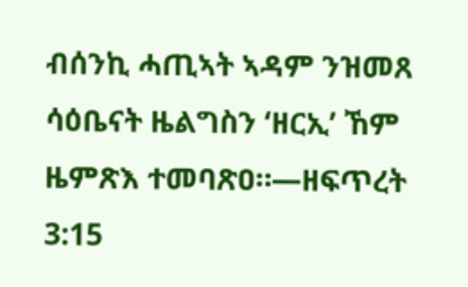ብሰንኪ ሓጢኣት ኣዳም ንዝመጸ ሳዕቤናት ዜልግስን ‘ዘርኢ’ ኸም ዜምጽእ ተመባጽዐ።—ዘፍጥረት 3:15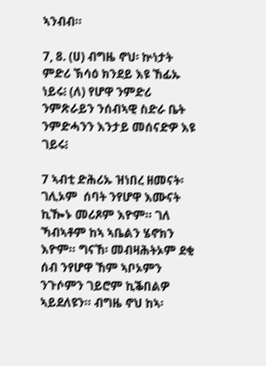ኣንብብ።

7, 8. (ሀ) ብግዜ ኖህ፡ ኵነታት ምድሪ ኽሳዕ ክንደይ እዩ ኸፊኡ ነይሩ፧ (ለ) የሆዋ ንምድሪ ንምጽራይን ንሰብኣዊ ስድራ ቤት ንምድሓንን እንታይ መሰናድዎ እዩ ገይሩ፧

7 ኣብቲ ድሕሪኡ ዝነበረ ዘመናት፡ ገሊኦም  ሰባት ንየሆዋ እሙናት ኪዀኑ መሪጾም እዮም። ገለ ኻብኣቶም ከኣ ኣቤልን ሄኖክን እዮም። ግናኸ፡ መብዛሕትኦም ደቂ ሰብ ንየሆዋ ኸም ኣቦኦምን ንጉሶምን ገይሮም ኪቕበልዎ ኣይደለዩን። ብግዜ ኖህ ከኣ፡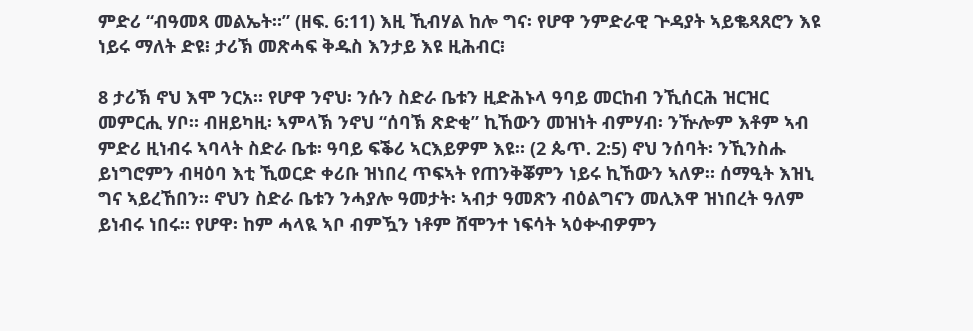ምድሪ “ብዓመጻ መልኤት።” (ዘፍ. 6:11) እዚ ኺብሃል ከሎ ግና፡ የሆዋ ንምድራዊ ጕዳያት ኣይቈጻጸሮን እዩ ነይሩ ማለት ድዩ፧ ታሪኽ መጽሓፍ ቅዱስ እንታይ እዩ ዚሕብር፧

8 ታሪኽ ኖህ እሞ ንርአ። የሆዋ ንኖህ፡ ንሱን ስድራ ቤቱን ዚድሕኑላ ዓባይ መርከብ ንኺሰርሕ ዝርዝር መምርሒ ሃቦ። ብዘይካዚ፡ ኣምላኽ ንኖህ “ሰባኽ ጽድቂ” ኪኸውን መዝነት ብምሃብ፡ ንዅሎም እቶም ኣብ ምድሪ ዚነብሩ ኣባላት ስድራ ቤቱ፡ ዓባይ ፍቕሪ ኣርእይዎም እዩ። (2 ጴጥ. 2:5) ኖህ ንሰባት፡ ንኺንስሑ ይነግሮምን ብዛዕባ እቲ ኺወርድ ቀሪቡ ዝነበረ ጥፍኣት የጠንቅቖምን ነይሩ ኪኸውን ኣለዎ። ሰማዒት እዝኒ ግና ኣይረኸበን። ኖህን ስድራ ቤቱን ንሓያሎ ዓመታት፡ ኣብታ ዓመጽን ብዕልግናን መሊእዋ ዝነበረት ዓለም ይነብሩ ነበሩ። የሆዋ፡ ከም ሓላዪ ኣቦ ብምዃን ነቶም ሸሞንተ ነፍሳት ኣዕቍብዎምን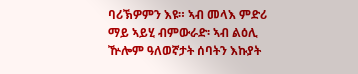ባሪኽዎምን እዩ። ኣብ መላእ ምድሪ ማይ ኣይሂ ብምውራድ፡ ኣብ ልዕሊ ዅሎም ዓለወኛታት ሰባትን እኩያት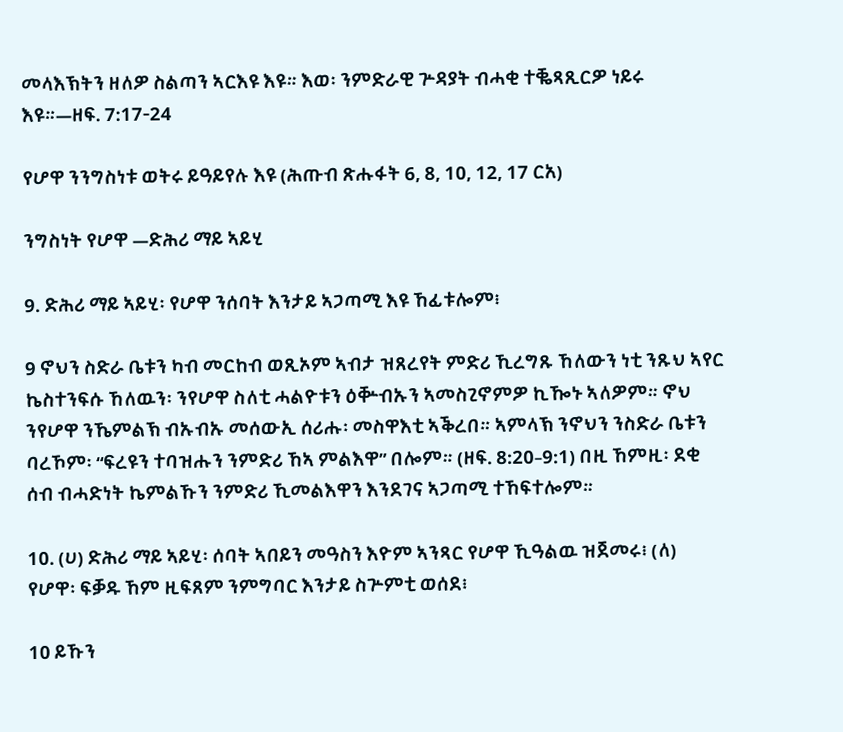መላእኽትን ዘለዎ ስልጣን ኣርእዩ እዩ። እወ፡ ንምድራዊ ጕዳያት ብሓቂ ተቘጻጺርዎ ነይሩ እዩ።—ዘፍ. 7:17-24

የሆዋ ንንግስነቱ ወትሩ ይዓይየሉ እዩ (ሕጡብ ጽሑፋት 6, 8, 10, 12, 17 ርአ)

ንግስነት የሆዋ —ድሕሪ ማይ ኣይሂ

9. ድሕሪ ማይ ኣይሂ፡ የሆዋ ንሰባት እንታይ ኣጋጣሚ እዩ ኸፊቱሎም፧

9 ኖህን ስድራ ቤቱን ካብ መርከብ ወጺኦም ኣብታ ዝጸረየት ምድሪ ኺረግጹ ኸለውን ነቲ ንጹህ ኣየር ኬስተንፍሱ ኸለዉን፡ ንየሆዋ ስለቲ ሓልዮቱን ዕቝብኡን ኣመስጊኖምዎ ኪዀኑ ኣለዎም። ኖህ ንየሆዋ ንኼምልኽ ብኡብኡ መሰውኢ ሰሪሑ፡ መስዋእቲ ኣቕረበ። ኣምላኽ ንኖህን ንስድራ ቤቱን ባረኾም፡ “ፍረዩን ተባዝሑን ንምድሪ ኸኣ ምልእዋ” በሎም። (ዘፍ. 8:20–9:1) በዚ ኸምዚ፡ ደቂ ሰብ ብሓድነት ኬምልኹን ንምድሪ ኺመልእዋን እንደገና ኣጋጣሚ ተኸፍተሎም።

10. (ሀ) ድሕሪ ማይ ኣይሂ፡ ሰባት ኣበይን መዓስን እዮም ኣንጻር የሆዋ ኺዓልዉ ዝጀመሩ፧ (ለ) የሆዋ፡ ፍቓዱ ኸም ዚፍጸም ንምግባር እንታይ ስጕምቲ ወሰደ፧

10 ይኹን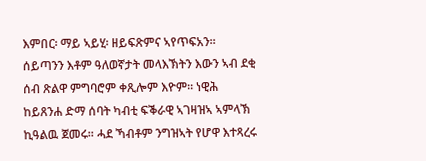እምበር፡ ማይ ኣይሂ፡ ዘይፍጽምና ኣየጥፍአን። ሰይጣንን እቶም ዓለወኛታት መላእኽትን እውን ኣብ ደቂ ሰብ ጽልዋ ምግባሮም ቀጺሎም እዮም። ነዊሕ ከይጸንሐ ድማ ሰባት ካብቲ ፍቕራዊ ኣገዛዝኣ ኣምላኽ ኪዓልዉ ጀመሩ። ሓደ ኻብቶም ንግዝኣት የሆዋ እተጻረሩ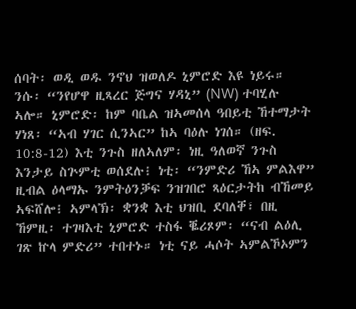ሰባት፡ ወዲ ወዱ ንኖህ ዝወለዶ ኒምሮድ እዩ ነይሩ። ንሱ፡ “ንየሆዋ ዚጻረር ጅግና ሃዳኒ” (NW) ተባሂሉ ኣሎ። ኒምሮድ፡ ከም ባቤል ዝኣመሰላ ዓበይቲ ኸተማታት ሃነጸ፡ “ኣብ ሃገር ሲንኣር” ከኣ ባዕሉ ነገሰ። (ዘፍ. 10:8-12) እቲ ንጉስ ዘለኣለም፡ ነዚ ዓለወኛ ንጉስ እንታይ ስጕምቲ ወሰደሉ፧ ነቲ፡ “ንምድሪ ኸኣ ምልእዋ” ዚብል ዕላማኡ ንምትዕንቓፍ ንዝገበሮ ጻዕርታትከ ብኸመይ ኣፍሸሎ፧ ኣምላኽ፡ ቋንቋ እቲ ህዝቢ ደባለቐ፣ በዚ ኸምዚ፡ ተገዛእቲ ኒምሮድ ተስፋ ቘሪጾም፡ “ናብ ልዕሊ ገጽ ኵላ ምድሪ” ተበተኑ። ነቲ ናይ ሓሶት ኣምልኾኦምን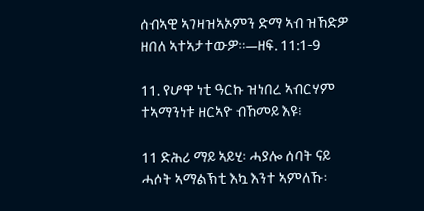ሰብኣዊ ኣገዛዝኣኦምን ድማ ኣብ ዝኸድዎ ዘበለ ኣተኣታተውዎ።—ዘፍ. 11:1-9

11. የሆዋ ነቲ ዓርኩ ዝነበረ ኣብርሃም ተኣማንነቱ ዘርኣዮ ብኸመይ እዩ፧

11 ድሕሪ ማይ ኣይሂ፡ ሓያሎ ሰባት ናይ ሓሶት ኣማልኽቲ እኳ እንተ ኣምለኹ፡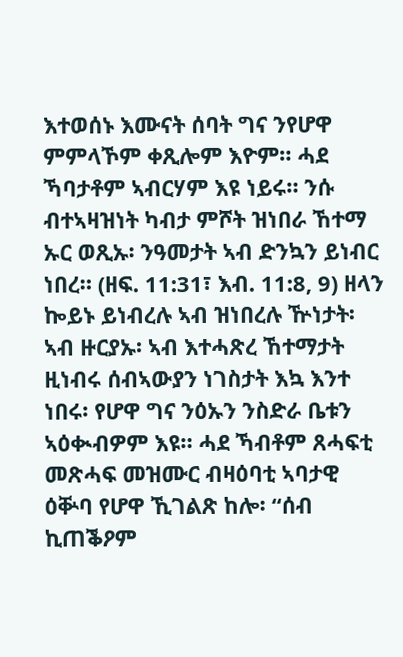እተወሰኑ እሙናት ሰባት ግና ንየሆዋ ምምላኾም ቀጺሎም እዮም። ሓደ ኻባታቶም ኣብርሃም እዩ ነይሩ። ንሱ ብተኣዛዝነት ካብታ ምሾት ዝነበራ ኸተማ ኡር ወጺኡ፡ ንዓመታት ኣብ ድንኳን ይነብር ነበረ። (ዘፍ. 11:31፣ እብ. 11:8, 9) ዘላን ኰይኑ ይነብረሉ ኣብ ዝነበረሉ ዅነታት፡ ኣብ ዙርያኡ፡ ኣብ እተሓጽረ ኸተማታት ዚነብሩ ሰብኣውያን ነገስታት እኳ እንተ ነበሩ፡ የሆዋ ግና ንዕኡን ንስድራ ቤቱን ኣዕቊብዎም እዩ። ሓደ ኻብቶም ጸሓፍቲ መጽሓፍ መዝሙር ብዛዕባቲ ኣባታዊ ዕቝባ የሆዋ ኺገልጽ ከሎ፡ “ሰብ ኪጠቕዖም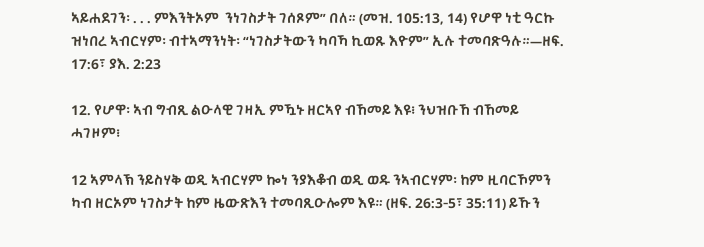ኣይሐደገን፡ . . . ምእንትኦም  ንነገስታት ገሰጾም” በለ። (መዝ. 105:13, 14) የሆዋ ነቲ ዓርኩ ዝነበረ ኣብርሃም፡ ብተኣማንነት፡ “ነገስታትውን ካባኻ ኪወጹ እዮም” ኢሉ ተመባጽዓሉ።—ዘፍ. 17:6፣ ያእ. 2:23

12. የሆዋ፡ ኣብ ግብጺ ልዑላዊ ገዛኢ ምዃኑ ዘርኣየ ብኸመይ እዩ፧ ንህዝቡኸ ብኸመይ ሓገዞም፧

12 ኣምላኽ ንይስሃቅ ወዲ ኣብርሃም ኰነ ንያእቆብ ወዲ ወዱ ንኣብርሃም፡ ከም ዚባርኾምን ካብ ዘርኦም ነገስታት ከም ዜውጽእን ተመባጺዑሎም እዩ። (ዘፍ. 26:3-5፣ 35:11) ይኹን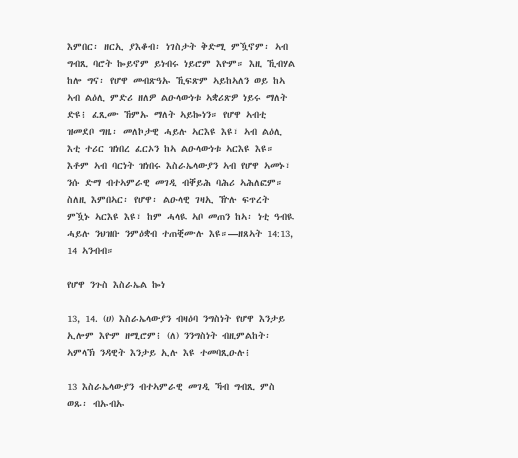እምበር፡ ዘርኢ ያእቆብ፡ ነገስታት ቅድሚ ምዃኖም፡ ኣብ ግብጺ ባሮት ኰይኖም ይነብሩ ነይሮም እዮም። እዚ ኺብሃል ከሎ ግና፡ የሆዋ መብጽዓኡ ኺፍጽም ኣይከኣለን ወይ ከኣ ኣብ ልዕሊ ምድሪ ዘለዎ ልዑላውነቱ ኣቋሪጽዎ ነይሩ ማለት ድዩ፧ ፈጺሙ ኸምኡ ማለት ኣይኰነን። የሆዋ ኣብቲ ዝመደቦ ግዜ፡ መለኮታዊ ሓይሉ ኣርእዩ እዩ፣ ኣብ ልዕሊ እቲ ተሪር ዝነበረ ፈርኦን ከኣ ልዑላውነቱ ኣርእዩ እዩ። እቶም ኣብ ባርነት ዝነበሩ እስራኤላውያን ኣብ የሆዋ ኣመኑ፣ ንሱ ድማ ብተኣምራዊ መገዲ ብቐይሕ ባሕሪ ኣሕለፎም። ስለዚ እምበኣር፡ የሆዋ፡ ልዑላዊ ገዛኢ ዅሉ ፍጥረት ምዃኑ ኣርእዩ እዩ፣ ከም ሓላዪ ኣቦ መጠን ከኣ፡ ነቲ ዓብዪ ሓይሉ ንህዝቡ ንምዕቋብ ተጠቒሙሉ እዩ።—ዘጸኣት 14:13, 14 ኣንብብ።

የሆዋ ንጉስ እስራኤል ኰነ

13, 14. (ሀ) እስራኤላውያን ብዛዕባ ንግስነት የሆዋ እንታይ ኢሎም እዮም ዘሚሮም፧ (ለ) ንንግስነት ብዚምልከት፡ ኣምላኽ ንዳዊት እንታይ ኢሉ እዩ ተመባጺዑሉ፧

13 እስራኤላውያን ብተኣምራዊ መገዲ ኻብ ግብጺ ምስ ወጹ፡ ብኡብኡ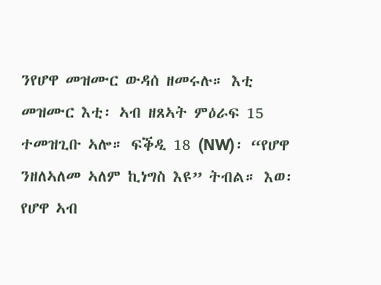ንየሆዋ መዝሙር ውዳሰ ዘመሩሉ። እቲ መዝሙር እቲ፡ ኣብ ዘጸኣት ምዕራፍ 15 ተመዝጊቡ ኣሎ። ፍቕዲ 18 (NW)፡ “የሆዋ ንዘለኣለመ ኣለም ኪነግስ እዩ” ትብል። እወ፡ የሆዋ ኣብ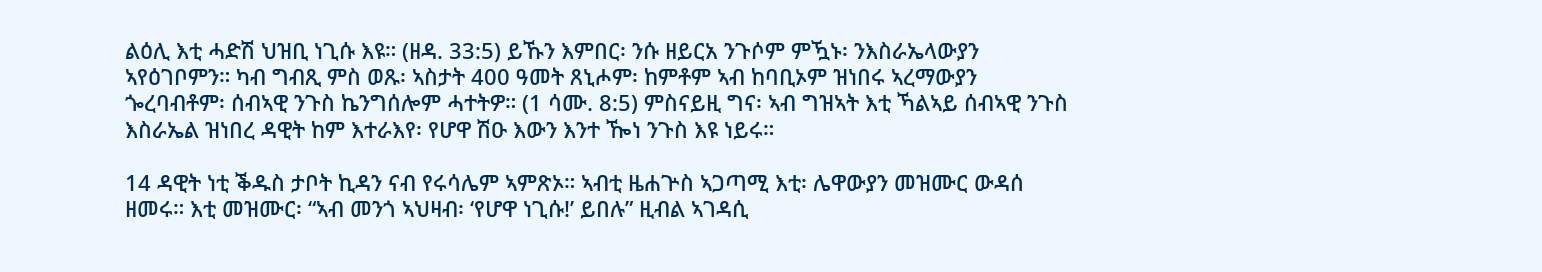ልዕሊ እቲ ሓድሽ ህዝቢ ነጊሱ እዩ። (ዘዳ. 33:5) ይኹን እምበር፡ ንሱ ዘይርአ ንጉሶም ምዃኑ፡ ንእስራኤላውያን ኣየዕገቦምን። ካብ ግብጺ ምስ ወጹ፡ ኣስታት 400 ዓመት ጸኒሖም፡ ከምቶም ኣብ ከባቢኦም ዝነበሩ ኣረማውያን ጐረባብቶም፡ ሰብኣዊ ንጉስ ኬንግሰሎም ሓተትዎ። (1 ሳሙ. 8:5) ምስናይዚ ግና፡ ኣብ ግዝኣት እቲ ኻልኣይ ሰብኣዊ ንጉስ እስራኤል ዝነበረ ዳዊት ከም እተራእየ፡ የሆዋ ሽዑ እውን እንተ ዀነ ንጉስ እዩ ነይሩ።

14 ዳዊት ነቲ ቕዱስ ታቦት ኪዳን ናብ የሩሳሌም ኣምጽኦ። ኣብቲ ዜሐጕስ ኣጋጣሚ እቲ፡ ሌዋውያን መዝሙር ውዳሰ ዘመሩ። እቲ መዝሙር፡ “ኣብ መንጎ ኣህዛብ፡ ‘የሆዋ ነጊሱ!’ ይበሉ” ዚብል ኣገዳሲ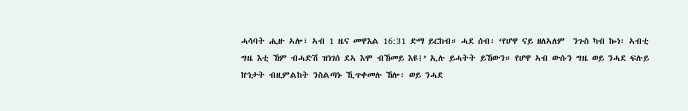ሓሳባት ሒዙ ኣሎ፣ ኣብ 1 ዜና መዋእል 16:31 ድማ ይርከብ። ሓደ ሰብ፡ ‘የሆዋ ናይ ዘለኣለም  ንጉስ ካብ ኰነ፡ ኣብቲ ግዜ እቲ ኸም ብሓድሽ ዝነገሰ ደኣ እሞ ብኸመይ እዩ፧’ ኢሉ ይሓትት ይኸውን። የሆዋ ኣብ ውሱን ግዜ ወይ ንሓደ ፍሉይ ኵነታት ብዚምልከት ንስልጣኑ ኺጥቀመሉ ኸሎ፡ ወይ ንሓደ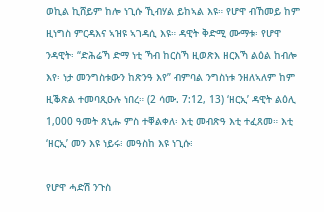ወኪል ኪሸይም ከሎ ነጊሱ ኺብሃል ይከኣል እዩ። የሆዋ ብኸመይ ከም ዚነግስ ምርዳእና ኣዝዩ ኣገዳሲ እዩ። ዳዊት ቅድሚ ሙማቱ፡ የሆዋ ንዳዊት፡ “ድሕሬኻ ድማ ነቲ ኻብ ከርስኻ ዚወጽእ ዘርእኻ ልዕል ከብሎ እየ፡ ነታ መንግስቱውን ከጽንዓ እየ” ብምባል ንግስነቱ ንዘለኣለም ከም ዚቕጽል ተመባጺዑሉ ነበረ። (2 ሳሙ. 7:12, 13) ‘ዘርኢ’ ዳዊት ልዕሊ 1,000 ዓመት ጸኒሑ ምስ ተቐልቀለ፡ እቲ መብጽዓ እቲ ተፈጸመ። እቲ ‘ዘርኢ’ መን እዩ ነይሩ፧ መዓስከ እዩ ነጊሱ፧

የሆዋ ሓድሽ ንጉስ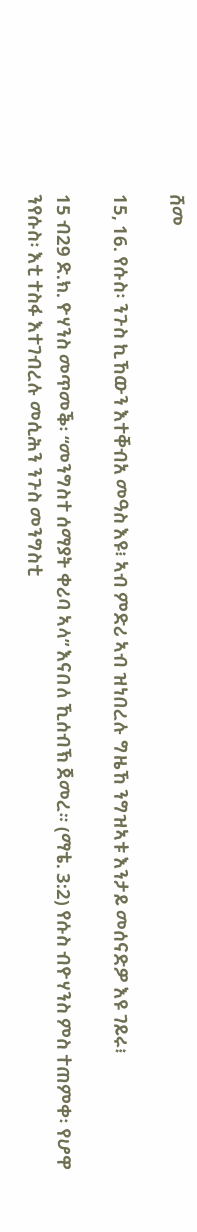ሸመ

15, 16. የሱስ፡ ንጉስ ኪኸውን እተቐብአ መዓስ እዩ፧ ኣብ ምድሪ ኣብ ዝነበረሉ ግዜኸ ንግዝኣቱ እንታይ መሰናድዎ እዩ ገይሩ፧

15 ብ29 ድ.ክ. ዮሃንስ መጥመቕ፡ “መንግስተ ሰማያት ቀሪባ ኣላ” እናበለ ኺሰብኽ ጀመረ። (ማቴ. 3:2) የሱስ ብዮሃንስ ምስ ተጠምቀ፡ የሆዋ ንየሱስ፡ እቲ ተስፋ እተገብረሉ መሲሕን ንጉስ መንግስቲ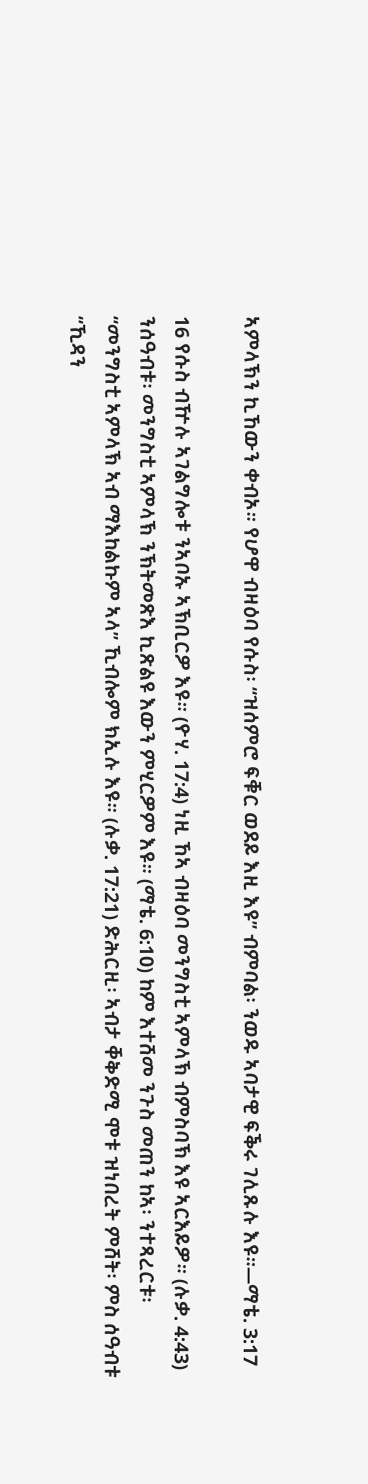ኣምላኽን ኪኸውን ቀብኦ። የሆዋ ብዛዕባ የሱስ፡ “ዝሰምሮ ፍቑር ወደይ እዚ እዩ” ብምባል፡ ንወዱ ኣባታዊ ፍቕሩ ገሊጹሉ እዩ።—ማቴ. 3:17

16 የሱስ ብዅሉ ኣገልግሎቱ ንኣቦኡ ኣኽቢርዎ እዩ። (ዮሃ. 17:4) ነዚ ኸኣ ብዛዕባ መንግስቲ ኣምላኽ ብምስባኽ እዩ ኣርእይዎ። (ሉቃ. 4:43) ንሰዓብቱ፡ መንግስቲ ኣምላኽ ንኽትመጽእ ኪጽልዩ እውን ምሂርዎም እዩ። (ማቴ. 6:10) ከም እተሸመ ንጉስ መጠን ከኣ፡ ንተጻረርቱ፡ “መንግስቲ ኣምላኽ ኣብ ማእከልኩም ኣላ” ኺብሎም ክኢሉ እዩ። (ሉቃ. 17:21) ድሕርዚ፡ ኣብታ ቐቅድሚ ሞቱ ዝነበረት ምሸት፡ ምስ ሰዓብቱ “ኺዳን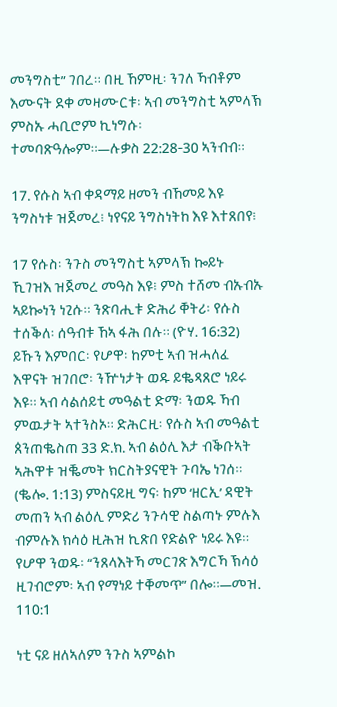መንግስቲ” ገበረ። በዚ ኸምዚ፡ ንገለ ኻብቶም እሙናት ደቀ መዛሙርቱ፡ ኣብ መንግስቲ ኣምላኽ ምስኡ ሓቢሮም ኪነግሱ፡ ተመባጽዓሎም።—ሉቃስ 22:28-30 ኣንብብ።

17. የሱስ ኣብ ቀዳማይ ዘመን ብኸመይ እዩ ንግስነቱ ዝጀመረ፧ ነየናይ ንግስነትከ እዩ እተጸበየ፧

17 የሱስ፡ ንጉስ መንግስቲ ኣምላኽ ኰይኑ ኺገዝእ ዝጀመረ መዓስ እዩ፧ ምስ ተሸመ ብኡብኡ ኣይኰነን ነጊሱ። ንጽባሒቱ ድሕሪ ቐትሪ፡ የሱስ ተሰቕለ፡ ሰዓብቱ ኸኣ ፋሕ በሉ። (ዮሃ. 16:32) ይኹን እምበር፡ የሆዋ፡ ከምቲ ኣብ ዝሓለፈ እዋናት ዝገበሮ፡ ንዅነታት ወዱ ይቈጻጸሮ ነይሩ እዩ። ኣብ ሳልሰይቲ መዓልቲ ድማ፡ ንወዱ ኻብ ምዉታት ኣተንስኦ። ድሕርዚ፡ የሱስ ኣብ መዓልቲ ጰንጠቈስጠ 33 ድ.ክ. ኣብ ልዕሊ እታ ብቕቡኣት ኣሕዋቱ ዝቘመት ክርስትያናዊት ጉባኤ ነገሰ። (ቈሎ. 1:13) ምስናይዚ ግና፡ ከም ‘ዘርኢ’ ዳዊት መጠን ኣብ ልዕሊ ምድሪ ንጉሳዊ ስልጣኑ ምሉእ ብምሉእ ክሳዕ ዚሕዝ ኪጽበ የድልዮ ነይሩ እዩ። የሆዋ ንወዱ፡ “ንጸላእትኻ መርገጽ እግርኻ ኽሳዕ ዚገብሮም፡ ኣብ የማነይ ተቐመጥ” በሎ።—መዝ. 110:1

ነቲ ናይ ዘለኣለም ንጉስ ኣምልኮ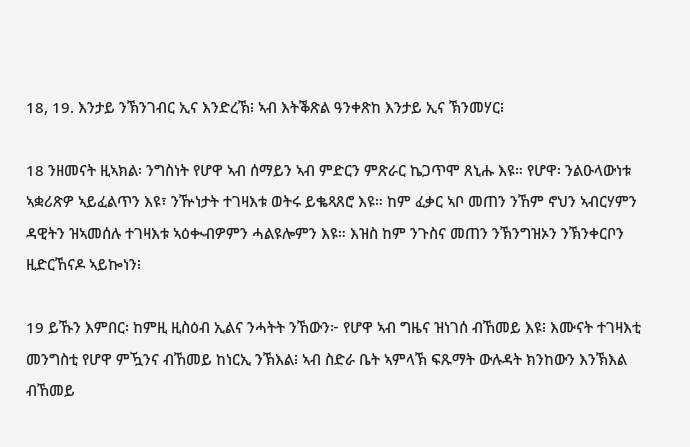18, 19. እንታይ ንኽንገብር ኢና እንድረኽ፧ ኣብ እትቕጽል ዓንቀጽከ እንታይ ኢና ኽንመሃር፧

18 ንዘመናት ዚኣክል፡ ንግስነት የሆዋ ኣብ ሰማይን ኣብ ምድርን ምጽራር ኬጋጥሞ ጸኒሑ እዩ። የሆዋ፡ ንልዑላውነቱ ኣቋሪጽዎ ኣይፈልጥን እዩ፣ ንዅነታት ተገዛእቱ ወትሩ ይቈጻጸሮ እዩ። ከም ፈቃር ኣቦ መጠን ንኸም ኖህን ኣብርሃምን ዳዊትን ዝኣመሰሉ ተገዛእቱ ኣዕቊብዎምን ሓልዩሎምን እዩ። እዝስ ከም ንጉስና መጠን ንኽንግዝኦን ንኽንቀርቦን ዚድርኸናዶ ኣይኰነን፧

19 ይኹን እምበር፡ ከምዚ ዚስዕብ ኢልና ንሓትት ንኸውን፦ የሆዋ ኣብ ግዜና ዝነገሰ ብኸመይ እዩ፧ እሙናት ተገዛእቲ መንግስቲ የሆዋ ምዃንና ብኸመይ ከነርኢ ንኽእል፧ ኣብ ስድራ ቤት ኣምላኽ ፍጹማት ውሉዳት ክንከውን እንኽእል ብኸመይ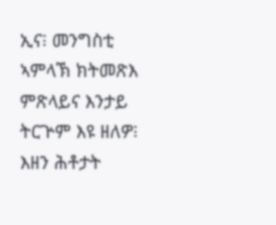ኢና፧ መንግስቲ ኣምላኽ ክትመጽእ ምጽላይና እንታይ ትርጕም እዩ ዘለዎ፧ እዘን ሕቶታት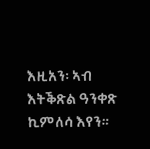እዚአን፡ ኣብ እትቕጽል ዓንቀጽ ኪምለሳ እየን።